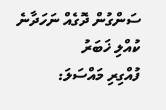ސަންގުން ދޮގެއް ނަހަދާނެ
ކުއްލި ޚަބަރު
ފުއްގިރި މައްސަލަ: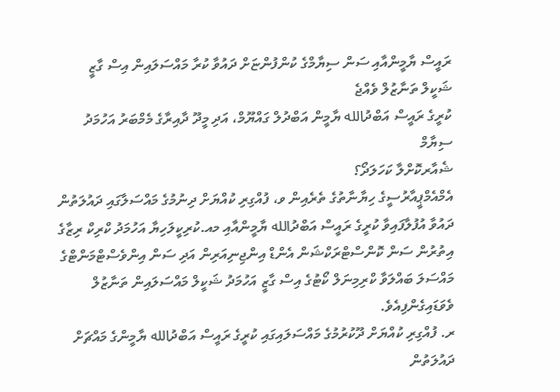ރައީސް ޔާމީންއާއި ސަން ސިޔާމްގެ ކުންފުންޏަށް ދައުވާ ކުރާ މައްސަލައިން އިސް ގާޒީ ޝަކީލް ތަނާޒުލް ވެއްޖެ
ކުރީގެ ރައީސް އަބްދުالله ޔާމީން އަބްދުލް ގައްޔޫމް، އަދި މީދޫ ދާއިރާގެ މެމްބަރު އަހުމަދު ސިޔާމް
ޝެއާރކޮށްލާ ކަހަލަދޯ؟
އެމްއެމްޕީއާރުސީގެ ހިޔާނާތުގެ ތެރެއިން ވ، ފުއްގިރި ކުއްޔަށް ދިނުމުގެ މައްސަލާގައި ދައުލަތުން ދައުވާ އުފުލާފައިވާ ކުރީގެ ރައީސް އަބްދުالله ޔާމީންއާއި މއ.ކުރިކީލަހިޔާ އަހުމަދު ކްރިކް ރިޒާގެ އިތުރުން ސަން ކޮންސްޓްރަކްޝަން އެންޑް އިންޖިނިއަރިން އަދި ސަން އިންވެސްޓްމަންޓްގެ މައްސަލަ ބައްލަވާ ކްރިމިނަލް ކޯޓުގެ އިސް ގާޒީ އަހުމަދު ޝަކީލް މައްސަލައިން ތަނާޒުލް ވެވަޑައިގެންފިއެވެ.
ރ. ފުއްގިރި ކުއްޔަށް ދޫކުރުމުގެ މައްސަލައިގައި ކުރީގެ ރައީސް އަބްދުالله ޔާމީންގެ މައްޗަށް ދައުލަތުން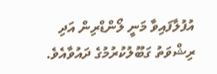އުފުލާފައިވާ މަނީ ލޯންޑްރިން އަދި ރިޝްވަތު ގަބޫލުކުރުމުގެ ދައުވާއެވެ.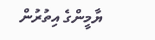ޔާމީންގެ އިތުރުން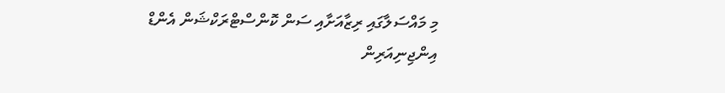މި މައްސަލާގައި ރިޒާއަށާއި ސަން ކޮންސްޓްރަކްޝަން އެންޑް އިންޖިނިއަރިން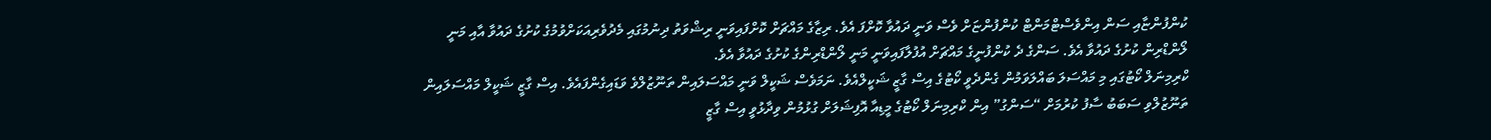ކުންފުންޏާއި ސަން އިންވެސްޓްމަންޓް ކުންފުންޏަށް ވެސް ވަނީ ދައުވާ ކޮށްފަ އެވެ. ރިޒާގެ މައްޗަށް ކޮށްފައިވަނީ ރިޝްވަތު ދިނުމުގައި މެދުވެރިއަކަށްވުމުގެ ކުށުގެ ދައުވާ އާއި މަނީ ލޯންޑްރިން ކުށުގެ ދައުވާ އެވެ. ސަންގެ ދެ ކުންފުނީގެ މައްޗަށް އުފުލާފައިވަނީ މަނީ ލޯންޑްރިންގެ ކުށުގެ ދައުވާ އެވެ.
ކްރިމިނަލް ކޯޓުގައި މި މައްސަލަ ބައްލަވަމުން ގެންދެވީ ކޯޓުގެ އިސް ގާޒީ ޝަކީލްއެވެ. ނަމަވެސް ޝަކީލް ވަނީ މައްސަލައިން ތަނޫޒުލްވެ ވަޑައިގެންފައެވެ. އިސް ގާޒީ ޝަކީލް މައްސަލައިން ތަނޫޒުލްވި ސަބަބު ސާފު ކުރުމަށް “ސަންގު” އިން ކްރިމިނަލް ކޯޓުގެ މީޑިއާ އޮފިޝަލަށް ގުޅުމުން ވިދާޅުވީ އިސް ގާޒީ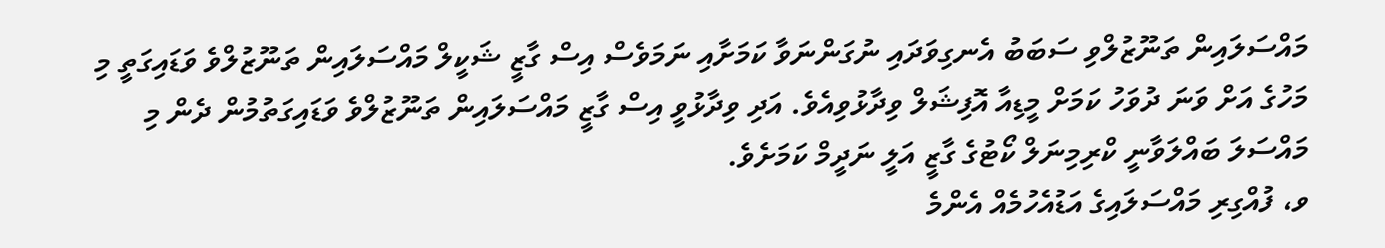މައްސަލައިން ތަނޫޒުލްވި ސަބަބު އެނގިވަދައި ނުގަންނަވާ ކަމަށާއި ނަމަވެސް އިސް ގާޒީ ޝަކީލް މައްސަލައިން ތަނޫޒުލްވެ ވަޑައިގަތީ މި މަހުގެ އަށް ވަނަ ދުވަހު ކަމަށް މީޑިއާ އޮފިޝަލް ވިދާޅުވިއެވެ. އަދި ވިދާޅުވީ އިސް ގާޒީ މައްސަލައިން ތަނޫޒުލްވެ ވަޑައިގަތުމުން ދެން މި މައްސަލަ ބައްލަވާނީ ކްރިމިނަލް ކޯޓުގެ ގާޒީ އަލީ ނަދީމް ކަމަށެވެ.
ވ، ފުއްގިރި މައްސަލައިގެ އަޑުއެހުމެއް އެންމެ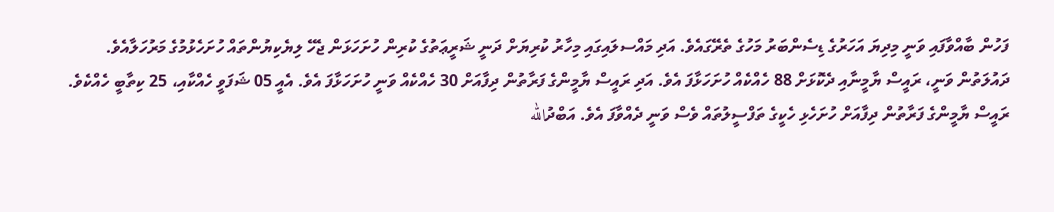ފަހުން ބާއްވާފައި ވަނީ މިދިޔަ އަހަރުގެ ޑިސެންބަރު މަހުގެ ތެރޭގައެވެ. އަދި މައްސލައިގައި މިހާރު ކުރިޔަށް ދަނީ ޝަރީޢަތުގެ ކުރިން ހުށަހަޅަން ޖެހޭ ލިޔެކިޔުންތައް ހުށަހެޅުމުގެ މަރުހަލާއެވެ.
ދައުލަތުން ވަނީ، ރައީސް ޔާމީނާއި ދެކޮޅަށް 88 ހެއްކެއް ހުށަހަޅާފަ އެވެ. އަދި ރައީސް ޔާމީންގެ ފަރާތުން ދިފާއަށް 30 ހެއްކެއް ވަނީ ހުށަހަޅާފަ އެވެ. އެއީ 05 ޝަފަވީ ހެއްކާއި، 25 ކިތާބީ ހެއްކެވެ.
ރައީސް ޔާމީންގެ ފަރާތުން ދިފާއަށް ހުށަހެޅި ހެކީގެ ތަފްސީލުތައް ވެސް ވަނީ ދެއްވާފަ އެވެ. އަބްދުالله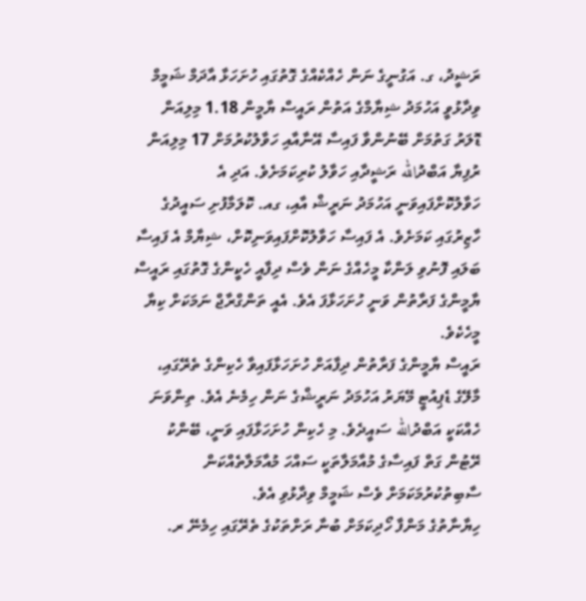ރަޝީދު، ގ. އަގުނީގެ ނަން ހެއްކެއްގެ ގޮތުގައި ހުށަހަޅާ އާދަމް ޝަމީމް ވިދާޅުވީ އަހުމަދު ޝިޔާމްގެ އަތުން ރައީސް ޔާމީން 1.18 މިލިއަން ޑޮލަރު ގަތުމަށް ބޭނުންވާ ފައިސާ އޭނާއާއި ހަވާލުކުރުމަށް 17 މިލިއަން ރުފިޔާ އަބްދުالله ރަޝީދާއި ހަވާލު ކުރިކަމަށެވެ. އަދި އެ ހަވާލުކޮށްފައިވަނީ އަހުމަދު ނަރީޝް އާއި، ގއ. ކޮލަމާފުށި ސައީދުގެ ހާޒިރުގައި ކަމަށެވެ. އެ ފައިސާ ހަވާލުކޮށްފައިވަނިކޮށް، ޝިޔާމް އެ ފައިސާ ބަލައި ފޮނުވި ލަންކާ މީހެއްގެ ނަން ވެސް ދިފާއީ ހެކީންގެ ގޮތުގައި ރައީސް ޔާމީންގެ ފަރާތުން ވަނީ ހުށަހަޅާފަ އެވެ. އެއީ ތަންގްރާޖް ނަމަކަށް ކިޔާ މީހެކެވެ.
ރައީސް ޔާމީންގެ ފަރާތުން ދިފާއަށް ހުށަހަޅާފައިވާ ހެކިންގެ ތެރޭގައި، މާލޭގެ ޑެޕިއުޓީ މޭޔަރު އަހުމަދު ނަރީޝްގެ ނަން ހިމެނެ އެވެ. ތިންވަނަ ހެއްކަކީ އަބްދުالله ސައީދެވެ. މި ހެކިން ހުށަހަޅާފައި ވަނީ، ބޭންކު ރޭޓުން ގަތް ފައިސާގެ މުއާމަލާތަކީ ސައްހަ މުއާމަލާތެއްކަން ސާބިތުކުރުމަކަމަށް ވެސް ޝަމީމް ވިދާޅުވި އެވެ.
ހިޔާނާތުގެ މަންފާ ހޯދިކަމަށް ބުނާ ރަށްތަކުގެ ތެރޭގައި ހިމެނޭ ރ.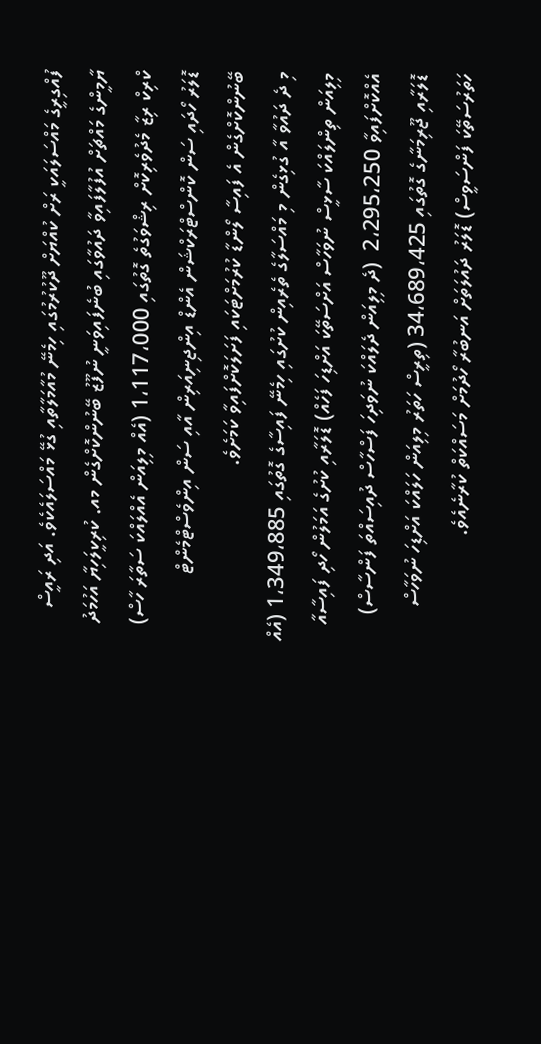ފުއްގިރީގެ މައްސަލައަކީ ރަށް ކުއްޔަށް ދޫކުރުމުގައި ހިމެނޭ މުއާމަލާތާއި ގުޅޭ މައްސަލައެކެވެ. އަދި ރައީސް ޔާމީންގެ މައްޗަށް އުފުލާފައިވާ ދައުވާގައި ބުނެފައިވަނީ ނުފޫޒު ބޭނުންކޮށްގެން މއ. ކުރިކީލަހިޔާ އަހުމަދު ކްރިކް ރިޒާ މެދުވެރިކޮށް ރިޝްވަގުތެ ގޮތުގައި 1،117،000 (އެއް މިލިއަން އެއްލައްކަ ސަތާރަ ހާސް) ޑޮލަރު ހޯދައި ސަން ކޮންސްޓްރަކްޝަން އެންޑް އިންޖިނިއަރިން އާއި ސަން އިންވެސްޓްމެންޓް ބޭނުންކޮށްގެން އެ ފައިސާ ލޯންޑާ ކުރުމަށްޓަކައި ފަށަލަކޮށްފައިވާ ކަމަށެވެ.
މި ދެ ދައުވާ އާ ގުޅިގެން މި މައްސަލާގެ ތެރެއިން ކުށުގައި ހިމެނޭ ފައިސާގެ ގޮތުގައި 1،349،885 (އެއް މިލިއަން ތިންލައްކަ ސާޅީސް ނުވަހާސް އަށްސަތޭކަ އަށްޑިހަ ފަހެއް) ޑޮލަރާއި ކުށުގެ އަމަލުން ހޯދި ފައިސާއާ އެއްކޮށްފައިވާ 2،295،250  (ދެ މިލިއަން ދެލައްކަ ނުވަދިހަ ފަސްހާސް ދުއިސައްތަ ފަންސާސް) ޑޮލަރާއި ޖޫރިމަނާގެ ގޮތުގައި 34،689،425 (ތިރީސް ހަތަރު މިލިއަން ހަލައްކަ އަށްޑިހަ ނުވަހާސް ހަތަރުސަތޭކަ ފަންސަވީސް) ޑޮލަރު ދައުލަތަށް އަނބުރާ ހޯދުމަށް މަސައްކަތް ކުރާނެއެވެ.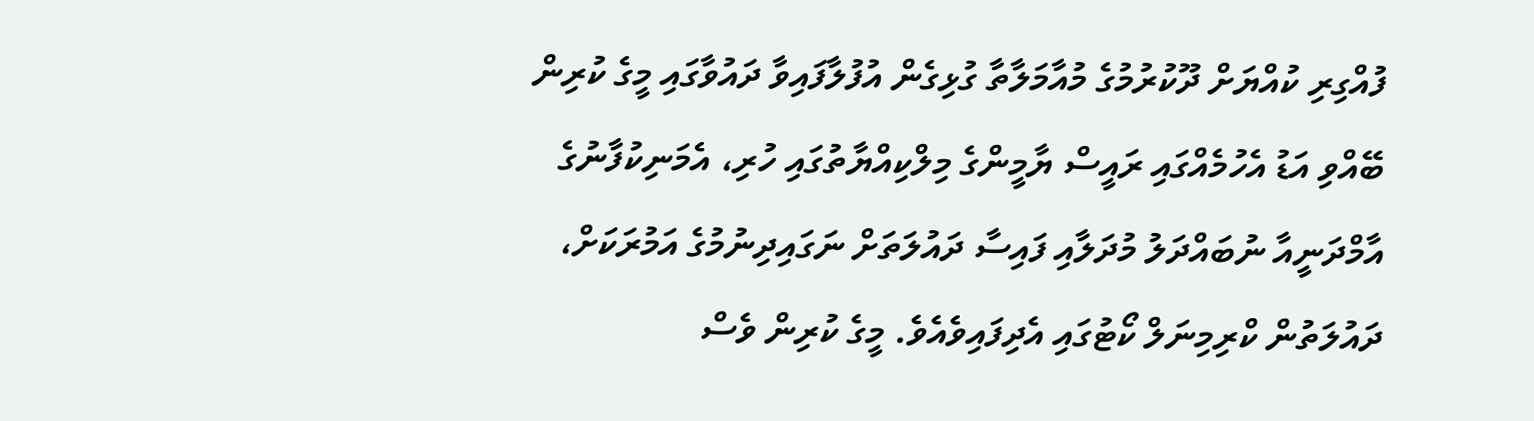ފުއްގިރި ކުއްޔަށް ދޫކުރުމުގެ މުއާމަލާތާ ގުޅިގެން އުފުލާފައިވާ ދައުވާގައި މީގެ ކުރިން ބޭއްވި އަޑު އެހުމެއްގައި ރައީސް ޔާމީންގެ މިލްކިއްޔާތުގައި ހުރި، އެމަނިކުފާނުގެ އާމްދަނީއާ ނުބައްދަލު މުދަލާއި ފައިސާ ދައުލަތަށް ނަގައިދިނުމުގެ އަމުރަކަށް، ދައުލަތުން ކްރިމިނަލް ކޯޓުގައި އެދިފައިވެއެވެ. މީގެ ކުރިން ވެސް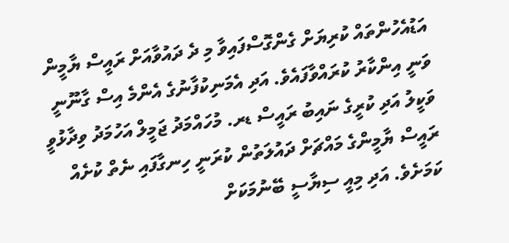އަޑުއެހުންތައް ކުރިޔަށް ގެންގޮސްފައިވާ މި ދެ ދައުވާއަށް ރައީސް ޔާމީން ވަނީ އިންކާރު ކުރައްވާފައެވެ. އަދި އެމަނިކުފާނުގެ އެންމެ އިސް ގާނޫނީ ވަކީލު އަދި ކުރީގެ ނައިބު ރައީސް ޑރ. މުހައްމަދު ޖަމީލް އަހުމަދު ވިދާޅުވީ ރައީސް ޔާމީންގެ މައްޗަށް ދައުލަތުން ކުރަނީ ހިނގާފައި ނެތް ކުށެއް ކަމަށެވެ. އަދި މިއީ ސިޔާސީ ބޭނުމަކަށް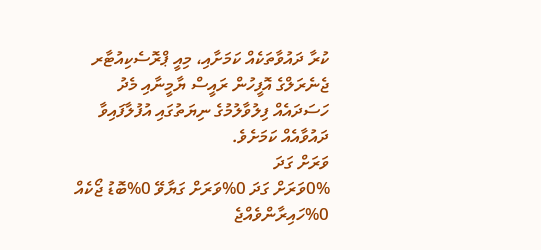ކުރާ ދައުވާތަކެއް ކަމަށާއި، މިއީ ޕްރޮސެކިއުޓާރ ޖެނެރަލްގެ އޮފީހުން ރައީސް ޔާމީނާއި މެދު ހަސަދައެއް ފިލުވާލުމުގެ ނިޔަތުގައި އުފުލާފައިވާ ދައުވާއެއް ކަމަށެވެ.
ވަރަށް ގަދަ
0%ވަރަށް ގަދަ 0%ވަރަށް ގަޔާވޭ 0%ބޮޑު ޖޯކެއް 0%ހައިރާންވެއްޖެ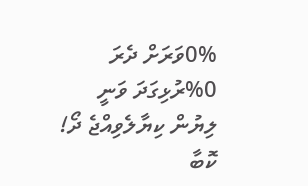0%ވަރަށް ދެރަ 0%ރުޅިގަދަ ވަނީ
ލިޔުން ކިޔާލެވިއްޖެ ދޯ! ކޮބާ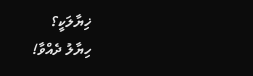ޚިޔާލަކީ؟
ހިޔާލު ދެއްވާ!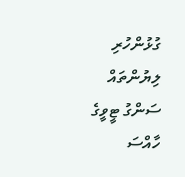ގުޅުންހުރި ލިޔުންތައް
ސަންގު ޓީވީގެ ހާއްސަ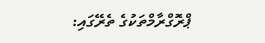ޕްރޮގްރާމްތަކުގެ ތެރޭގައި: